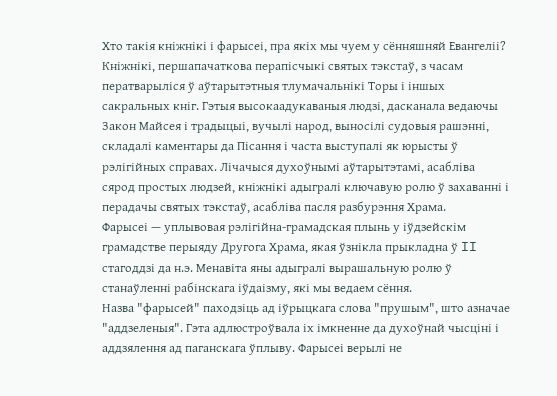Хто такія кніжнікі і фарысеі, пра якіх мы чуем у сённяшняй Евангеліі?
Кніжнікі, першапачаткова перапісчыкі святых тэкстаў, з часам ператварыліся ў аўтарытэтныя тлумачальнікі Торы і іншых сакральных кніг. Гэтыя высокаадукаваныя людзі, дасканала ведаючы Закон Майсея і традыцыі, вучылі народ, выносілі судовыя рашэнні, складалі каментары да Пісання і часта выступалі як юрысты ў рэлігійных справах. Лічачыся духоўнымі аўтарытэтамі, асабліва сярод простых людзей, кніжнікі адыгралі ключавую ролю ў захаванні і перадачы святых тэкстаў, асабліва пасля разбурэння Храма.
Фарысеі — уплывовая рэлігійна-грамадская плынь у іўдзейскім грамадстве перыяду Другога Храма, якая ўзнікла прыкладна ў II стагоддзі да н.э. Менавіта яны адыгралі вырашальную ролю ў станаўленні рабінскага іўдаізму, які мы ведаем сёння.
Назва "фарысей" паходзіць ад іўрыцкага слова "прушым", што азначае "аддзеленыя". Гэта адлюстроўвала іх імкненне да духоўнай чысціні і аддзялення ад паганскага ўплыву. Фарысеі верылі не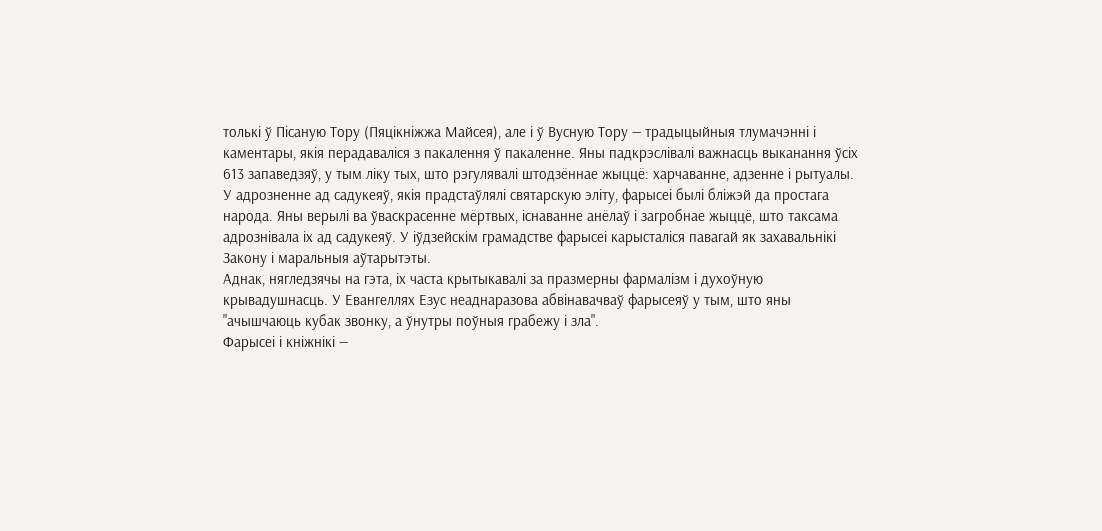толькі ў Пісаную Тору (Пяцікніжжа Майсея), але і ў Вусную Тору — традыцыйныя тлумачэнні і каментары, якія перадаваліся з пакалення ў пакаленне. Яны падкрэслівалі важнасць выканання ўсіх 613 запаведзяў, у тым ліку тых, што рэгулявалі штодзённае жыццё: харчаванне, адзенне і рытуалы.
У адрозненне ад садукеяў, якія прадстаўлялі святарскую эліту, фарысеі былі бліжэй да простага народа. Яны верылі ва ўваскрасенне мёртвых, існаванне анёлаў і загробнае жыццё, што таксама адрознівала іх ад садукеяў. У іўдзейскім грамадстве фарысеі карысталіся павагай як захавальнікі Закону і маральныя аўтарытэты.
Аднак, нягледзячы на гэта, іх часта крытыкавалі за празмерны фармалізм і духоўную крывадушнасць. У Евангеллях Езус неаднаразова абвінавачваў фарысеяў у тым, што яны "ачышчаюць кубак звонку, а ўнутры поўныя грабежу і зла".
Фарысеі і кніжнікі —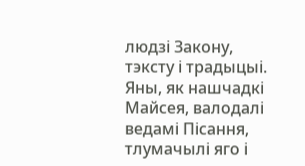людзі Закону, тэксту і традыцыі. Яны, як нашчадкі Майсея, валодалі ведамі Пісання, тлумачылі яго і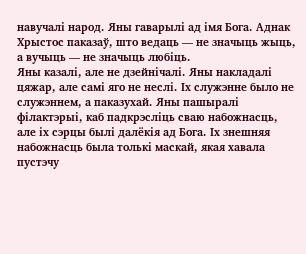навучалі народ. Яны гаварылі ад імя Бога. Аднак Хрыстос паказаў, што ведаць — не значыць жыць, а вучыць — не значыць любіць.
Яны казалі, але не дзейнічалі. Яны накладалі цяжар, але самі яго не неслі. Іх служэнне было не служэннем, а паказухай. Яны пашыралі філактэрыі, каб падкрэсліць сваю набожнасць, але іх сэрцы былі далёкія ад Бога. Іх знешняя набожнасць была толькі маскай, якая хавала пустэчу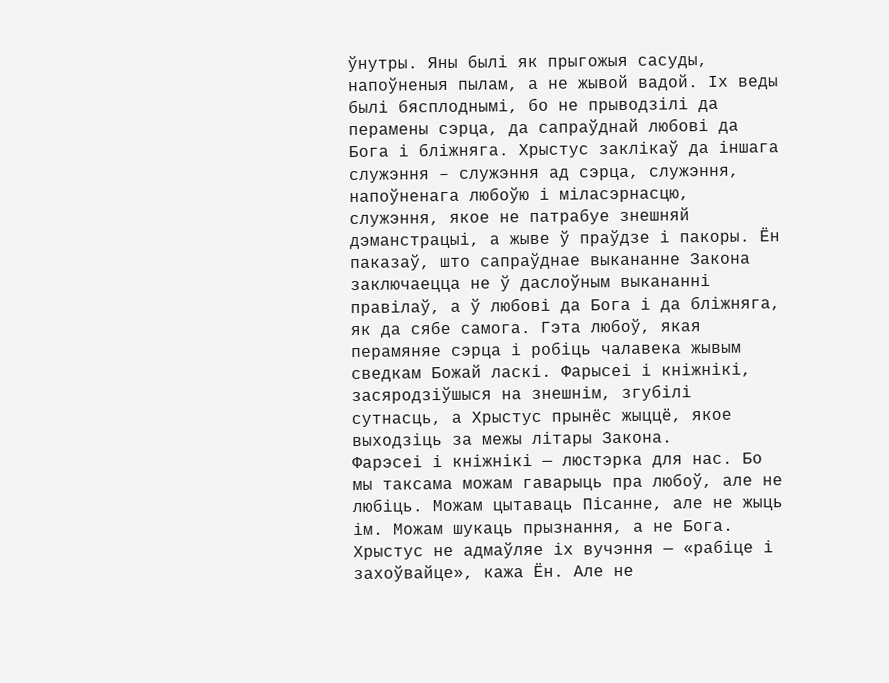ўнутры. Яны былі як прыгожыя сасуды, напоўненыя пылам, а не жывой вадой. Іх веды былі бясплоднымі, бо не прыводзілі да перамены сэрца, да сапраўднай любові да Бога і бліжняга. Хрыстус заклікаў да іншага служэння – служэння ад сэрца, служэння, напоўненага любоўю і міласэрнасцю, служэння, якое не патрабуе знешняй дэманстрацыі, а жыве ў праўдзе і пакоры. Ён паказаў, што сапраўднае выкананне Закона заключаецца не ў даслоўным выкананні правілаў, а ў любові да Бога і да бліжняга, як да сябе самога. Гэта любоў, якая перамяняе сэрца і робіць чалавека жывым сведкам Божай ласкі. Фарысеі і кніжнікі, засяродзіўшыся на знешнім, згубілі сутнасць, а Хрыстус прынёс жыццё, якое выходзіць за межы літары Закона.
Фарэсеі і кніжнікі — люстэрка для нас. Бо мы таксама можам гаварыць пра любоў, але не любіць. Можам цытаваць Пісанне, але не жыць ім. Можам шукаць прызнання, а не Бога.
Хрыстус не адмаўляе іх вучэння — «рабіце і захоўвайце», кажа Ён. Але не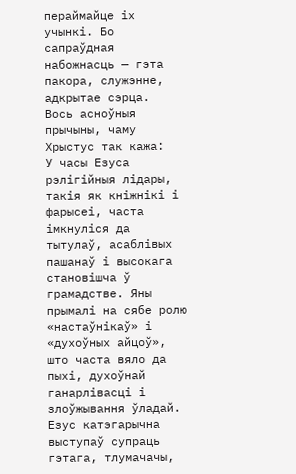пераймайце іх учынкі. Бо сапраўдная набожнасць — гэта пакора, служэнне, адкрытае сэрца.
Вось асноўныя прычыны, чаму Хрыстус так кажа:
У часы Езуса рэлігійныя лідары, такія як кніжнікі і фарысеі, часта імкнуліся да тытулаў, асаблівых пашанаў і высокага становішча ў грамадстве. Яны прымалі на сябе ролю «настаўнікаў» і «духоўных айцоў», што часта вяло да пыхі, духоўнай ганарлівасці і злоўжывання ўладай. Езус катэгарычна выступаў супраць гэтага, тлумачачы,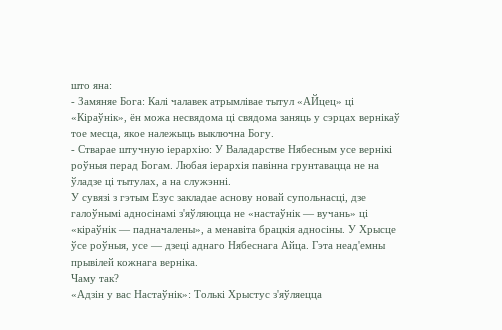што яна:
- Замяняе Бога: Калі чалавек атрымлівае тытул «АЙцец» ці «Кіраўнік», ён можа несвядома ці свядома заняць у сэрцах вернікаў тое месца, якое належыць выключна Богу.
- Стварае штучную іерархію: У Валадарстве Нябесным усе вернікі роўныя перад Богам. Любая іерархія павінна грунтавацца не на ўладзе ці тытулах, а на служэнні.
У сувязі з гэтым Езус закладае аснову новай супольнасці, дзе галоўнымі адносінамі з'яўляюцца не «настаўнік — вучань» ці «кіраўнік — падначалены», а менавіта брацкія адносіны. У Хрысце ўсе роўныя, усе — дзеці аднаго Нябеснага Айца. Гэта неад'емны прывілей кожнага верніка.
Чаму так?
«Адзін у вас Настаўнік»: Толькі Хрыстус з'яўляецца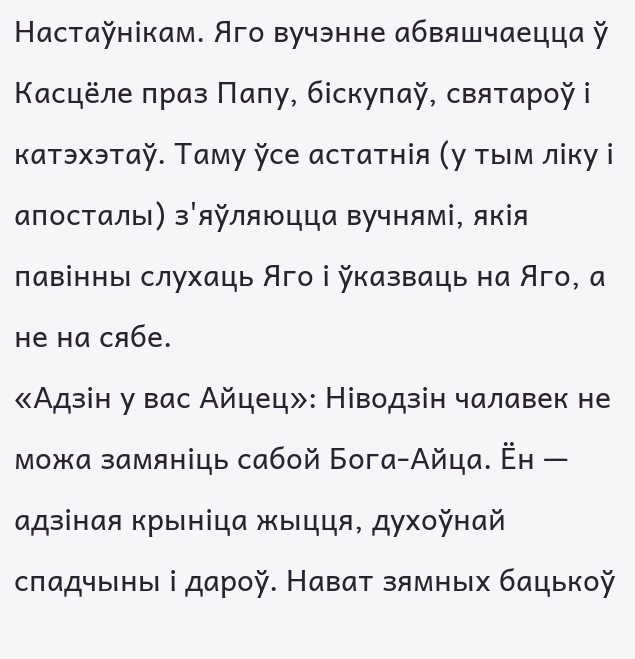Настаўнікам. Яго вучэнне абвяшчаецца ў Касцёле праз Папу, біскупаў, святароў і катэхэтаў. Таму ўсе астатнія (у тым ліку і апосталы) з'яўляюцца вучнямі, якія павінны слухаць Яго і ўказваць на Яго, а не на сябе.
«Адзін у вас Айцец»: Ніводзін чалавек не можа замяніць сабой Бога-Айца. Ён — адзіная крыніца жыцця, духоўнай спадчыны і дароў. Нават зямных бацькоў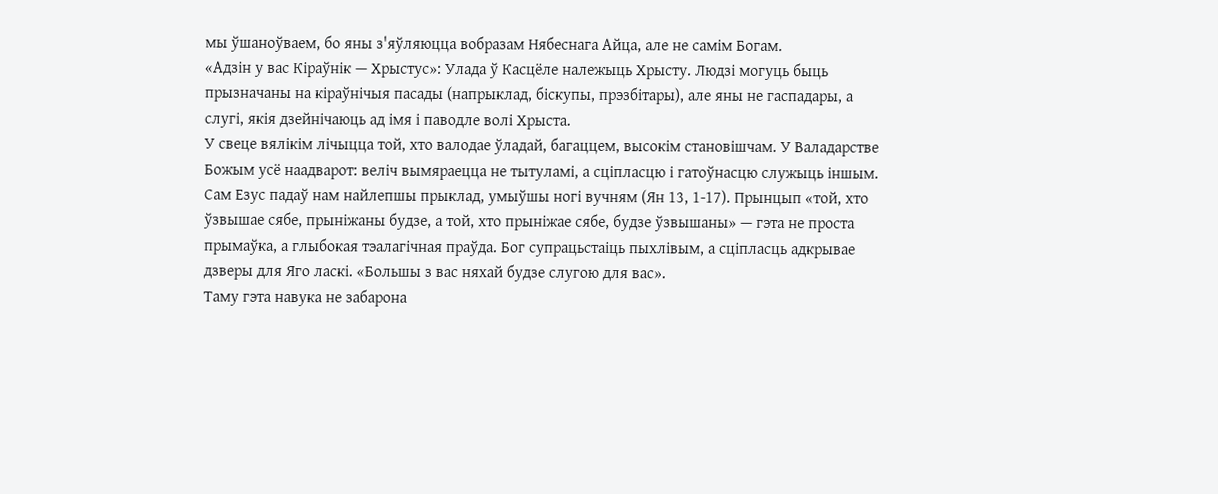мы ўшаноўваем, бо яны з'яўляюцца вобразам Нябеснага Айца, але не самім Богам.
«Адзін у вас Кіраўнік — Хрыстус»: Улада ў Касцёле належыць Хрысту. Людзі могуць быць прызначаны на кіраўнічыя пасады (напрыклад, біскупы, прэзбітары), але яны не гаспадары, а слугі, якія дзейнічаюць ад імя і паводле волі Хрыста.
У свеце вялікім лічыцца той, хто валодае ўладай, багаццем, высокім становішчам. У Валадарстве Божым усё наадварот: веліч вымяраецца не тытуламі, а сціпласцю і гатоўнасцю служыць іншым. Сам Езус падаў нам найлепшы прыклад, умыўшы ногі вучням (Ян 13, 1-17). Прынцып «той, хто ўзвышае сябе, прыніжаны будзе, а той, хто прыніжае сябе, будзе ўзвышаны» — гэта не проста прымаўка, а глыбокая тэалагічная праўда. Бог супрацьстаіць пыхлівым, а сціпласць адкрывае дзверы для Яго ласкі. «Большы з вас няхай будзе слугою для вас».
Таму гэта навука не забарона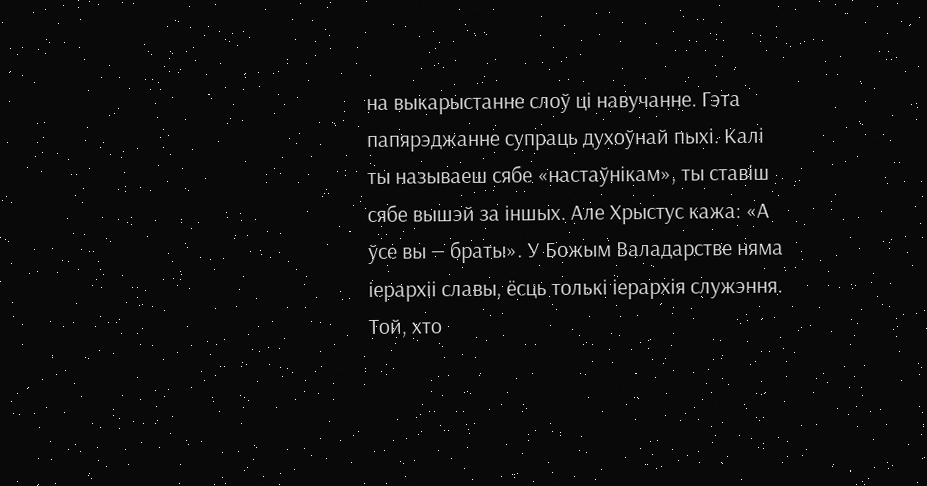на выкарыстанне слоў ці навучанне. Гэта папярэджанне супраць духоўнай пыхі. Калі ты называеш сябе «настаўнікам», ты ставіш сябе вышэй за іншых. Але Хрыстус кажа: «А ўсе вы — браты». У Божым Валадарстве няма іерархіі славы, ёсць толькі іерархія служэння. Той, хто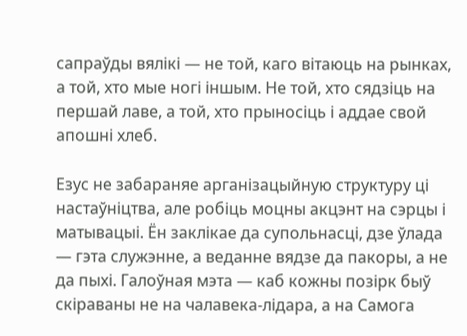сапраўды вялікі — не той, каго вітаюць на рынках, а той, хто мые ногі іншым. Не той, хто сядзіць на першай лаве, а той, хто прыносіць і аддае свой апошні хлеб.

Езус не забараняе арганізацыйную структуру ці настаўніцтва, але робіць моцны акцэнт на сэрцы і матывацыі. Ён заклікае да супольнасці, дзе ўлада — гэта служэнне, а веданне вядзе да пакоры, а не да пыхі. Галоўная мэта — каб кожны позірк быў скіраваны не на чалавека-лідара, а на Самога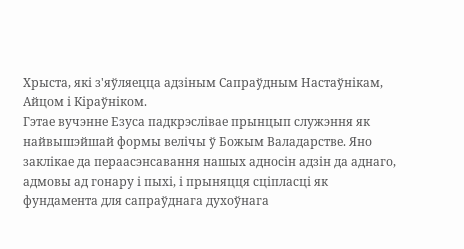Хрыста, які з'яўляецца адзіным Сапраўдным Настаўнікам, Айцом і Кіраўніком.
Гэтае вучэнне Езуса падкрэслівае прынцып служэння як найвышэйшай формы велічы ў Божым Валадарстве. Яно заклікае да пераасэнсавання нашых адносін адзін да аднаго, адмовы ад гонару і пыхі, і прыняцця сціпласці як фундамента для сапраўднага духоўнага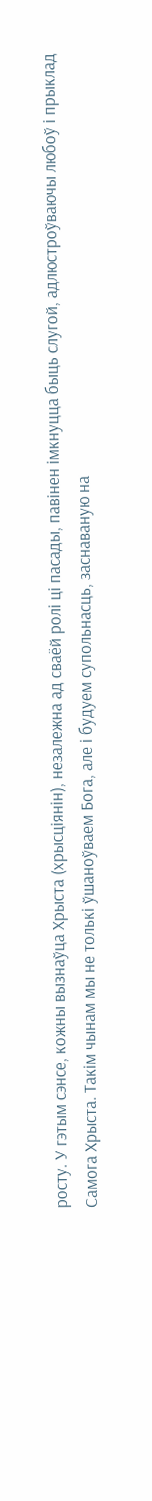росту. У гэтым сэнсе, кожны вызнаўца Хрыста (хрысціянін), незалежна ад сваёй ролі ці пасады, павінен імкнуцца быць слугой, адлюстроўваючы любоў і прыклад Самога Хрыста. Такім чынам мы не толькі ўшаноўваем Бога, але і будуем супольнасць, заснаваную на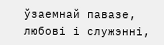ўзаемнай павазе, любові і служэнні,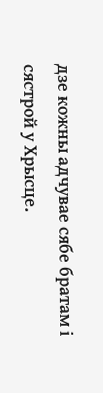дзе кожны адчувае сябе братам і сястрой у Хрысце.